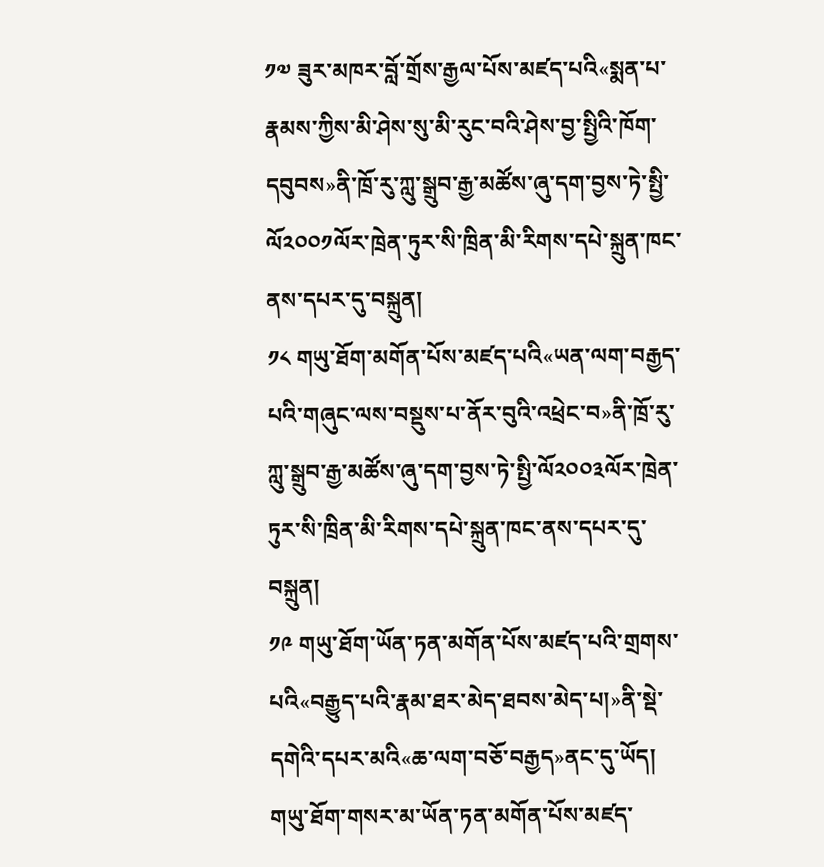༡༧ ཟུར་མཁར་བློ་གྲོས་རྒྱལ་པོས་མཛད་པའི«སྨན་པ་རྣམས་ཀྱིས་མི་ཤེས་སུ་མི་རུང་བའི་ཤེས་བྱ་སྤྱིའི་ཁོག་དབུབས»ནི་ཁྲོ་རུ་ཀླུ་སྒྲུབ་རྒྱ་མཚོས་ཞུ་དག་བྱས་ཏེ་སྤྱི་ལོ༢༠༠༡ལོར་ཁྲེན་ཏུར་སི་ཁྲིན་མི་རིགས་དཔེ་སྐྲུན་ཁང་ནས་དཔར་དུ་བསྐྲུན།
༡༨ གཡུ་ཐོག་མགོན་པོས་མཛད་པའི«ཡན་ལག་བརྒྱད་པའི་གཞུང་ལས་བསྡུས་པ་ནོར་བུའི་འཕྲེང་བ»ནི་ཁྲོ་རུ་ཀླུ་སྒྲུབ་རྒྱ་མཚོས་ཞུ་དག་བྱས་ཏེ་སྤྱི་ལོ༢༠༠༣ལོར་ཁྲེན་ཏུར་སི་ཁྲིན་མི་རིགས་དཔེ་སྐྲུན་ཁང་ནས་དཔར་དུ་བསྐྲུན།
༡༩ གཡུ་ཐོག་ཡོན་ཏན་མགོན་པོས་མཛད་པའི་གྲགས་པའི«བརྒྱུད་པའི་རྣམ་ཐར་མེད་ཐབས་མེད་པ།»ནི་སྡེ་དགེའི་དཔར་མའི«ཆ་ལག་བཅོ་བརྒྱད»ནང་དུ་ཡོད། གཡུ་ཐོག་གསར་མ་ཡོན་ཏན་མགོན་པོས་མཛད་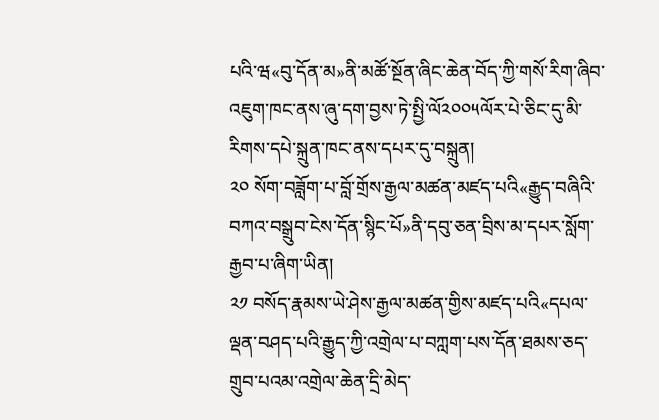པའི་ཝ«བུ་དོན་མ»ནི་མཚོ་སྔོན་ཞིང་ཆེན་བོད་ཀྱི་གསོ་རིག་ཞིབ་འཇུག་ཁང་ནས་ཞུ་དག་བྱས་ཏེ་སྤྱི་ལོ༢༠༠༥ལོར་པེ་ཅིང་དུ་མི་རིགས་དཔེ་སྐྲུན་ཁང་ནས་དཔར་དུ་བསྐྲུན།
༢༠ སོག་བཟློག་པ་བློ་གྲོས་རྒྱལ་མཚན་མཛད་པའི«རྒྱུད་བཞིའི་བཀའ་བསྒྲུབ་ངེས་དོན་སྙིང་པོ»ནི་དབུ་ཅན་བྲིས་མ་དཔར་སློག་རྒྱབ་པ་ཞིག་ཡིན།
༢༡ བསོད་རྣམས་ཡེ་ཤེས་རྒྱལ་མཚན་གྱིས་མཛད་པའི«དཔལ་ལྡན་བཤད་པའི་རྒྱུད་ཀྱི་འགྲེལ་པ་བཀླག་པས་དོན་ཐམས་ཅད་གྲུབ་པའམ་འགྲེལ་ཆེན་དྲི་མེད་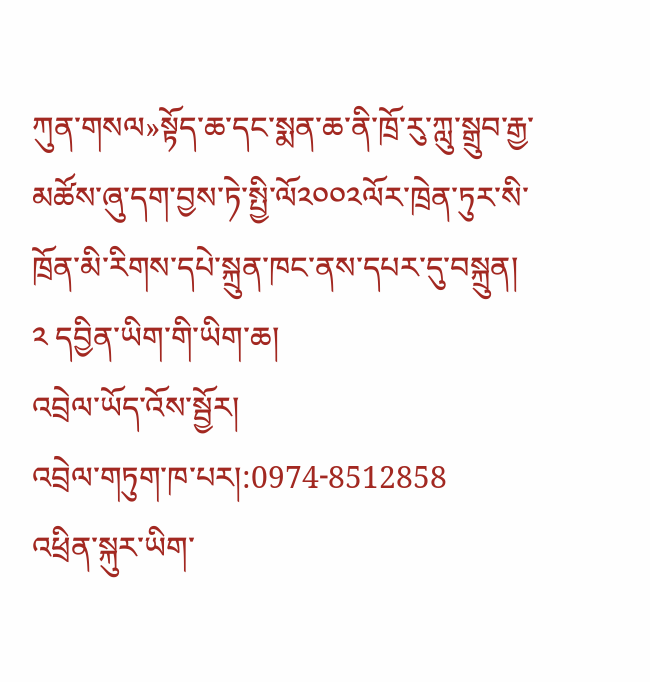ཀུན་གསལ»སྟོད་ཆ་དང་སྨན་ཆ་ནི་ཁྲོ་རུ་ཀླུ་སྒྲུབ་རྒྱ་མཚོས་ཞུ་དག་བྱས་ཏེ་སྤྱི་ལོ༢༠༠༢ལོར་ཁྲེན་ཏུར་སི་ཁྲོན་མི་རིགས་དཔེ་སྐྲུན་ཁང་ནས་དཔར་དུ་བསྐྲུན།
༢ དབྱིན་ཡིག་གི་ཡིག་ཆ།
འབྲེལ་ཡོད་འོས་སྦྱོར།
འབྲེལ་གཏུག་ཁ་པར།:0974-8512858
འཕྲིན་སྐུར་ཡིག་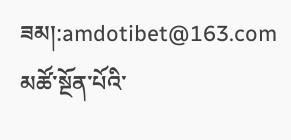ཟམ།:amdotibet@163.com
མཚོ་སྔོན་པོའི་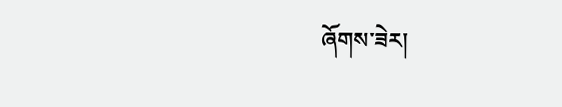ཞོགས་ཟེར།